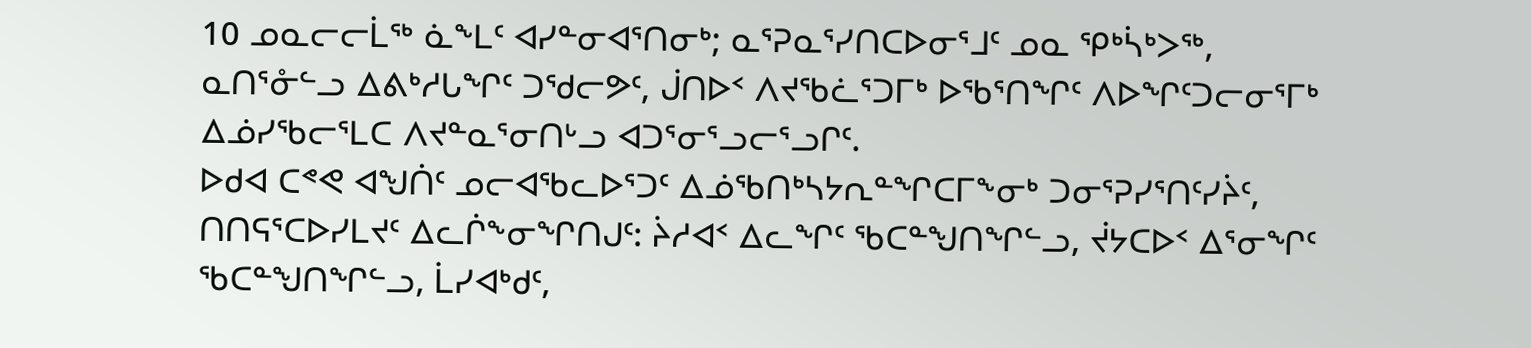10 ᓄᓇᓕᓕᒫᖅ ᓈᖕᒪᑦ ᐊᓯᓐᓂᐊᕐᑎᓂᒃ; ᓇᕐᕈᓇᕐᓯᑎᑕᐅᓂᕐᒧᑦ ᓄᓇ ᕿᒃᓵᒃᐳᖅ, ᓇᑎᕐᓁᓪᓗ ᐃᕕᒃᓱᒐᖏᑦ ᑐᖁᓕᕗᑦ, ᒎᑎᐅᑉ ᐱᔪᖃᓛᕐᑐᒥᒃ ᐅᖃᕐᑎᖏᑦ ᐱᐅᖏᑦᑐᓕᓂᕐᒥᒃ ᐃᓅᓯᖃᓕᕐᒪᑕ ᐱᔪᓐᓇᕐᓂᑎᒡᓗ ᐊᑐᕐᓂᕐᓗᓕᕐᓗᒋᑦ.
ᐅᑯᐊ ᑕᕝᕙ ᐊᖑᑏᑦ ᓄᓕᐊᖃᓚᐅᕐᑐᑦ ᐃᓅᖃᑎᒃᓴᔭᕆᓐᖏᑕᒥᖕᓂᒃ ᑐᓂᕐᕈᓯᕐᑎᑦᓯᔩᑦ, ᑎᑎᕋᕐᑕᐅᓯᒪᔪᑦ ᐃᓚᒌᖕᓂᖏᑎᒍᑦ: ᔩᓱᐊᑉ ᐃᓚᖏᑦ ᖃᑕᓐᖑᑎᖏᓪᓗ, ᔫᔭᑕᐅᑉ ᐃᕐᓂᖏᑦ ᖃᑕᓐᖑᑎᖏᓪᓗ, ᒫᓯᐊᒃᑯᑦ,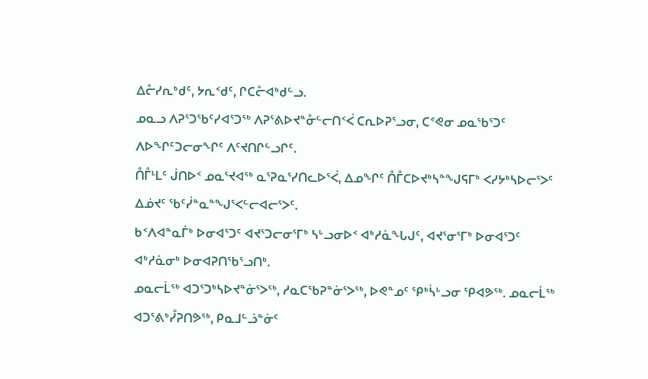ᐃᓔᓯᕆᒃᑯᑦ, ᔭᕆᑉᑯᑦ, ᒋᑕᓔᐊᒃᑯᓪᓗ.
ᓄᓇᓗ ᐱᕈᕐᑐᖃᑦᓯᐊᕐᑐᖅ ᐱᕈᕐᕕᐅᔪᓐᓁᓪᓕᑎᑉᐹ ᑕᕆᐅᕈᕐᓗᓂ, ᑕᕝᕙᓂ ᓄᓇᖃᕐᑐᑦ ᐱᐅᖏᑦᑐᓕᓂᖏᑦ ᐱᑦᔪᑎᒋᓪᓗᒋᑦ.
ᑍᒤᒻᒪᑦ ᒎᑎᐅᑉ ᓄᓇᕐᔪᐊᖅ ᓇᕐᕈᓇᕐᓯᑎᓚᐅᕐᐹ, ᐃᓄᖏᑦ ᑍᒤᑕᐅᔪᒃᓴᓐᖑᕋᒥᒃ ᐸᓯᔭᒃᓴᐅᓕᕐᐳᑦ ᐃᓅᔪᑦ ᖃᑦᓰᓐᓇᓐᖑᕐᐸᓪᓕᐊᓕᕐᐳᑦ.
ᑲᑉᐱᐊᓐᓇᒦᒃ ᐅᓂᐊᕐᑐᑦ ᐊᔪᕐᑐᓕᓂᕐᒥᒃ ᓴᒡᓗᓂᐅᑉ ᐊᒃᓱᓈᖓᒍᑦ, ᐊᔪᕐᓂᕐᒥᒃ ᐅᓂᐊᕐᑐᑦ ᐊᒃᓱᓈᓂᒃ ᐅᓂᐊᕈᑎᖃᕐᓗᑎᒃ.
ᓄᓇᓕᒫᖅ ᐊᑐᕐᑐᒃᓴᐅᔪᓐᓃᕐᐳᖅ, ᓱᓇᑕᖃᕈᓐᓃᕐᐳᖅ, ᐅᕙᓐᓄᑦ ᕿᒃᓵᒡᓗᓂ ᕿᐊᕗᖅ. ᓄᓇᓕᒫᖅ ᐊᑐᕐᕕᒃᓮᕈᑎᕗᖅ, ᑭᓇᒧᓪᓘᓐᓃᑦ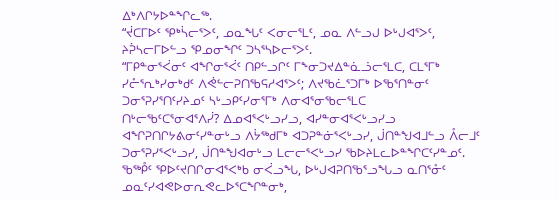ᐃᒃᐱᒋᔭᐅᓐᖏᓚᖅ.
“ᔫᑕᒥᐅᑦ ᕿᒃᓵᓕᕐᐳᑦ, ᓄᓇᖓᑦ ᐸᓂᓕᕐᒪᑦ, ᓄᓇ ᐱᓪᓗᒍ ᐅᒡᒍᐊᕐᐳᑦ, ᔨᕉᓴᓕᒥᐅᓪᓗ ᕿᓄᓂᖏᑦ ᑐᓴᕐᓴᐅᓕᕐᐳᑦ.
“ᒥᑭᓐᓂᕐᐹᓂᑦ ᐊᖏᓂᕐᐹᑦ ᑎᑭᓪᓗᒋᑦ ᒥᖕᓂᑐᔪᐃᓐᓈᓘᓕᕐᒪᑕ, ᑕᒪᕐᒥᒃ ᓯᓔᕐᕆᒃᓯᓂᒃᑯᑦ ᐱᕚᓪᓕᕈᑎᖃᕋᓱᐊᕐᐳᑦ; ᐱᔪᖃᓛᕐᑐᒥᒃ ᐅᖃᕐᑎᓐᓂᑦ ᑐᓂᕐᕈᓯᕐᑎᑦᓯᔨᓄᑦ ᓴᒡᓗᑭᑦᓯᓂᕐᒥᒃ ᐱᓂᐊᕐᓂᖃᓕᕐᒪᑕ
ᑎᒡᓕᖃᑦᑕᕐᓂᐊᕐᐱᓰ? ᐃᓄᐊᕐᐸᒡᓗᓯᓗ, ᐊᓯᓐᓂᐊᕐᐸᒡᓗᓯᓗ ᐊᖏᕈᑎᒋᔭᕕᓂᑦᓯᓐᓂᒡᓗ ᐱᔮᖅᑯᒥᒃ ᐊᑐᕈᓐᓃᕐᐸᒡᓗᓯ, ᒎᑎᓐᖑᐊᒧᓪᓗ ᐰᓕᒧᑦ ᑐᓂᕐᕈᓯᕐᐸᒡᓗᓯ, ᒎᑎᓐᖑᐊᓂᒡᓗ ᒪᓕᓕᕐᐸᒡᓗᓯ ᖃᐅᔨᒪᓚᐅᓐᖏᑕᑦᓯᓐᓄᑦ.
ᖃᖅᑬᑦ ᕿᐅᑦᔪᑎᒋᓂᐊᕐᐸᒃᑲ ᓂᐹᓗᖓ, ᐅᒡᒍᐊᕈᑎᖃᕐᓗᖓᓗ ᓇᑎᕐᓁᑦ ᓄᓇᑦᓯᐊᕙᐅᓂᕆᕙᓚᐅᕐᑕᖏᓐᓂᒃ,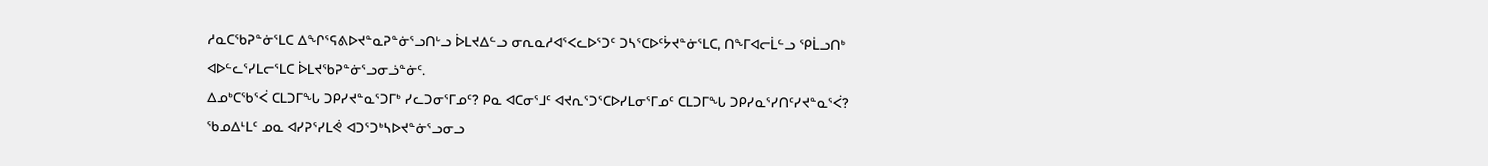ᓱᓇᑕᖃᕈᓐᓃᕐᒪᑕ ᐃᖏᕐᕋᕕᐅᔪᓐᓇᕈᓐᓃᕐᓗᑎᒡᓗ ᐆᒪᔪᐃᓪᓗ ᓂᕆᓇᓱᐊᕐᐸᓚᐅᕐᑐᑦ ᑐᓴᕐᑕᐅᑦᔮᔪᓐᓃᕐᒪᑕ, ᑎᖕᒥᐊᓕᒫᓪᓗ ᕿᒫᓗᑎᒃ ᐊᐅᓪᓚᕐᓯᒪᓕᕐᒪᑕ ᐆᒪᔪᖃᕈᓐᓃᕐᓗᓂᓘᓐᓃᑦ.
ᐃᓄᒃᑕᖃᕐᐹ ᑕᒪᑐᒥᖓ ᑐᑭᓯᔪᓐᓇᕐᑐᒥᒃ ᓯᓚᑐᓂᕐᒥᓄᑦ? ᑭᓇ ᐊᑕᓂᕐᒧᑦ ᐊᔪᕆᕐᑐᕐᑕᐅᓯᒪᓂᕐᒥᓄᑦ ᑕᒪᑐᒥᖓ ᑐᑭᓯᓇᕐᓯᑎᑦᓯᔪᓐᓇᕐᐹ? ᖃᓄᐃᒻᒪᑦ ᓄᓇ ᐊᓯᕈᕐᓯᒪᕚ ᐊᑐᕐᑐᒃᓴᐅᔪᓐᓃᕐᓗᓂᓗ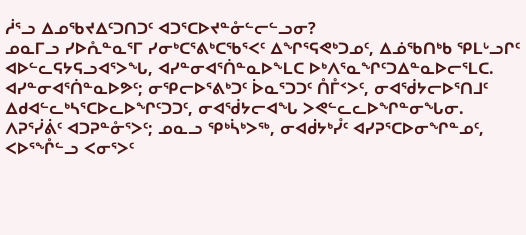ᓲᕐᓗ ᐃᓄᖃᔪᐃᑦᑐᑎᑐᑦ ᐊᑐᕐᑕᐅᔪᓐᓁᓪᓕᓪᓗᓂ?
ᓄᓇᒥᓗ ᓯᐅᕅᓐᓇᕐᒥ ᓯᓂᒃᑕᕐᕕᒃᑕᖃᕐᐸᑦ ᐃᖏᕐᕋᕙᒃᑐᓄᑦ, ᐃᓅᖃᑎᒃᑲ ᕿᒪᒡᓗᒋᑦ ᐊᐅᓪᓚᕋᔭᕋᓗᐊᕐᐳᖓ, ᐊᓯᓐᓂᐊᕐᑏᓐᓇᐅᖕᒪᑕ ᐅᒃᐱᕐᓇᖏᑦᑐᐃᓐᓇᐅᓕᕐᒪᑕ.
ᐊᓯᓐᓂᐊᕐᑏᓐᓇᐅᕗᑦ; ᓂᕿᓕᐅᕐᕕᒃᑐᑦ ᐆᓇᕐᑐᑐᑦ ᑍᒤᑉᐳᑦ, ᓂᐊᖂᔭᓕᐅᕐᑎᒧᑦ ᐃᑯᐊᓪᓚᒃᓴᕐᑕᐅᓚᐅᖏᑦᑐᑐᑦ, ᓂᐊᖂᔭᓕᐊᖓ ᐳᕙᓪᓚᓚᐅᖏᓐᓂᖓᓂ.
ᐱᕈᕐᓰᕖᑦ ᐊᑐᕈᓐᓁᕐᐳᑦ; ᓄᓇᓗ ᕿᒃᓵᒃᐳᖅ, ᓂᐊᑰᔭᒃᓮᑦ ᐊᓯᕈᕐᑕᐅᓂᖏᓐᓄᑦ, ᐸᐅᕐᖎᓪᓗ ᐸᓂᕐᐳᑦ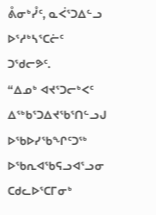ᕔᓂᒃᓮᑦ, ᓇᐹᕐᑐᐃᓪᓗ ᐅᕐᓱᒃᓴᕐᑕᓖᑦ ᑐᖁᓕᕗᑦ.
“ᐃᓄᒃ ᐊᔪᕐᑐᓕᒃᐸᑦ ᐃᖅᑲᕐᑐᐃᔪᖃᕐᑎᓪᓗᒍ ᐅᖃᐅᓯᖃᖏᑦᑐᖅ ᐅᖃᕆᐊᖃᕋᓗᐊᕐᓗᓂ ᑕᑯᓚᐅᕐᑕᒥᓂᒃ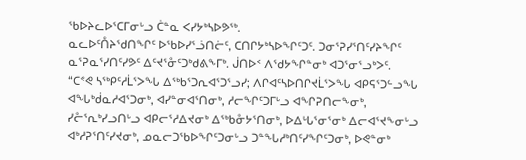ᖃᐅᔨᓚᐅᕐᑕᒥᓂᒡᓗ ᑖᓐᓇ ᐸᓯᔭᒃᓴᐅᕗᖅ.
ᓇᓚᐅᑦᑍᔨᖁᑎᖏᑦ ᐅᖃᐅᓯᕐᓘᑎᓖᑦ, ᑕᑎᒋᔭᒃᓴᐅᖏᑦᑐᑦ. ᑐᓂᕐᕈᓯᕐᑎᑦᓯᔨᖏᑦ ᓇᕐᕈᓇᕐᓯᑎᑦᓯᕗᑦ ᐃᑦᔪᕐᓁᑦᑐᒃᑯᕕᖕᒥᒃ. ᒎᑎᐅᑉ ᐱᖁᔭᖏᓐᓂᒃ ᐊᑐᕐᓂᕐᓗᒃᐳᑦ.
“ᑕᕝᕙ ᓴᖅᑭᑦᓱᒫᕐᐳᖓ ᐃᖅᑲᕐᑐᕆᐊᕐᑐᕐᓗᓯ; ᐱᒋᐊᑦᓴᐅᑎᒋᔪᒫᕐᐳᖓ ᐊᑭᕋᕐᑐᓪᓗᖓ ᐊᖓᒃᑰᓇᓱᐊᕐᑐᓂᒃ, ᐊᓯᓐᓂᐊᕐᑎᓂᒃ, ᓱᓕᖏᑦᑐᒥᒡᓗ ᐊᖏᕈᑎᓕᖕᓂᒃ, ᓯᓔᕐᕆᒃᓯᓗᑎᒡᓗ ᐊᑭᓕᕐᓱᐃᔪᓂᒃ ᐃᖅᑲᓁᔭᕐᑎᓂᒃ, ᐅᐃᒡᒐᕐᓂᕐᓂᒃ ᐃᓕᐊᕐᔪᖕᓂᒡᓗ ᐊᒃᓱᕈᕐᑎᑦᓯᔪᓂᒃ, ᓄᓇᓕᑐᖃᐅᖏᑦᑐᓂᒡᓗ ᑐᓐᖓᓱᒃᑎᑦᓯᖏᑦᑐᓂᒃ, ᐅᕙᓐᓂᒃ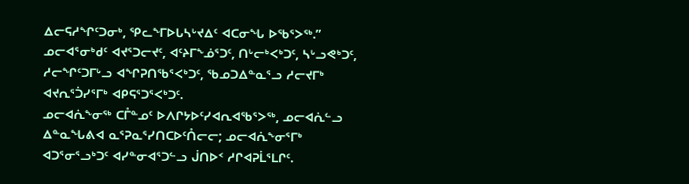ᐃᓕᕋᓱᖏᑦᑐᓂᒃ, ᕿᓚᖕᒥᐅᒐᓴᒡᔪᐃᑦ ᐊᑕᓂᖓ ᐅᖃᕐᐳᖅ.”
ᓄᓕᐊᕐᓂᒃᑯᑦ ᐊᔪᕐᑐᓕᔪᑦ, ᐊᑦᔨᒥᖕᓅᕐᑐᑦ, ᑎᒡᓕᒃᐸᒃᑐᑦ, ᓴᒡᓗᕙᒃᑐᑦ, ᓱᓕᖏᑦᑐᒥᒡᓗ ᐊᖏᕈᑎᖃᕐᐸᒃᑐᑦ, ᖃᓄᑐᐃᓐᓇᕐᓗ ᓱᓕᔪᒥᒃ ᐊᔪᕆᕐᑑᓯᕐᒥᒃ ᐊᑭᕋᕐᑐᕐᐸᒃᑐᑦ.
ᓄᓕᐊᕇᖕᓂᖅ ᑕᒤᓐᓄᑦ ᐅᐱᒋᔭᐅᑦᓯᐊᕆᐊᖃᕐᐳᖅ, ᓄᓕᐊᕇᓪᓗ ᐃᓐᓇᖓᕕᐊ ᓇᕐᕈᓇᕐᓯᑎᑕᐅᑦᑍᓕᓕ; ᓄᓕᐊᕇᖕᓂᕐᒥᒃ ᐊᑐᕐᓂᕐᓗᒃᑐᑦ ᐊᓯᓐᓂᐊᕐᑐᓪᓗ ᒎᑎᐅᑉ ᓱᒋᐊᕈᒫᕐᒪᒋᑦ.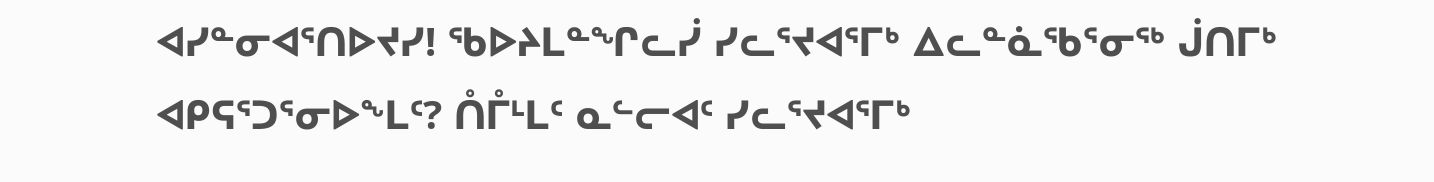ᐊᓯᓐᓂᐊᕐᑎᐅᔪᓯ! ᖃᐅᔨᒪᓐᖏᓚᓰ ᓯᓚᕐᔪᐊᕐᒥᒃ ᐃᓚᓐᓈᖃᕐᓂᖅ ᒎᑎᒥᒃ ᐊᑭᕋᕐᑐᕐᓂᐅᖕᒪᑦ? ᑍᒤᒻᒪᑦ ᓇᓪᓕᐊᑦ ᓯᓚᕐᔪᐊᕐᒥᒃ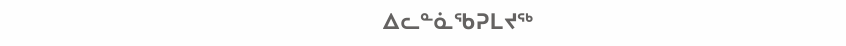ᐃᓚᓐᓈᖃᕈᒪᔪᖅ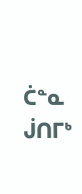ᑖᓐᓇ ᒎᑎᒥᒃ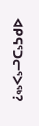ᐊᑭᕋᕐᑐᓕᕐᐳᖅ?